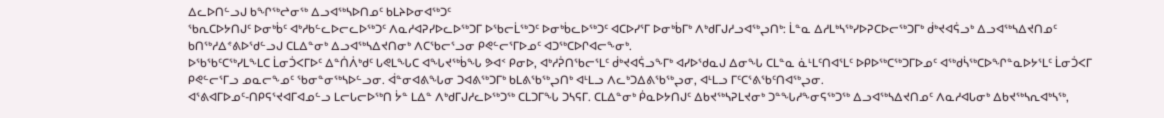ᐃᓚᐅᑎᓪᓗᒍ ᑲᖏᖅᖠᓂᖅ ᐃᓗᐊᖅᓴᐅᑎᓄᑦ ᑲᒪᔨᐅᓂᐊᖅᑐᑦ
ᖃᕆᑕᐅᔭᑎᒍᑦ ᐅᓂᒃᑳᑦ ᐊᒃᓱᑲᓪᓚᐅᓕᓚᐅᖅᑐᑦ ᐱᓇᓱᐊᕈᓯᐅᓚᐅᖅᑐᒥ ᐅᖃᓕᒫᖅᑐᑦ ᐅᓂᒃᑳᓚᐅᖅᑐᑦ ᐊᑕᐅᓯᕐᒥ ᐅᓂᒃᑳᒥᒃ ᐱᒃᑯᒥᒍᓱᓗᐊᖅᖢᑎᒃ: ᒫᓐᓇ ᐃᓱᒪᒃᓴᖅᓯᐅᕈᑕᐅᓕᖅᑐᒥᒃ ᑰᒃᔪᐊᕌᓗᒃ ᐃᓗᐊᖅᓴᐃᔪᑎᓄᑦ ᑲᑎᖅᓱᐃᕝᕕᐅᖁᓪᓗᒍ ᑕᒪᐃᓐᓂᒃ ᐃᓗᐊᖅᓴᐃᔪᑎᓂᒃ ᐱᑕᖃᓕᕐᓗᓂ ᑭᕙᓪᓕᕐᒥᐅᓄᑦ ᐊᑐᖅᑕᐅᒋᐊᓕᖕᓂᒃ.
ᐅᖃᖃᑦᑕᖅᓯᒪᖕᒪᑕ ᒫᓂᑑᐸᒥᐅᑦ ᐃᓐᑏᐲᒃᑯᑦ ᒐᕙᒪᖓᑕ ᐊᖓᔪᖅᑳᖓ ᕗᐊᑉ ᑭᓂᐅ, ᐊᒃᓱᕉᑎᖃᓕᕐᒪᑦ ᑰᒃᔪᐊᕌᓗᖕᒥᒃ ᐊᓯᐅᖁᓇᒍ ᐃᓂᖓ ᑕᒪᓐᓇ ᓈᒻᒪᑦᑎᐊᕐᒪᑦ ᐅᑭᐅᖅᑕᖅᑐᒥᐅᓄᑦ ᐊᖅᑯᓵᖅᑕᐅᖏᓐᓇᐅᔭᕐᒪᑦ ᒫᓂᑑᐸᒥ ᑭᕙᓪᓕᕐᒥᓗ ᓄᓇᓕᖕᓄᑦ ᖃᓂᓐᓂᖅᓴᐅᓪᓗᓂ. ᐋᓐᓂᐊᕕᖓᓂ ᑐᐊᕕᖅᑐᒥᒃ ᑲᒪᕕᖃᖅᖢᑎᒃ ᐊᒻᒪᓗ ᐱᓚᒃᑐᐃᕕᖃᖅᖢᓂ, ᐊᒻᒪᓗ ᒥᑦᑕᕐᕕᖃᑦᑎᐊᖅᖢᓂ.
ᐊᕐᕕᐊᒥᐅᓄᑦ-ᑎᑭᕋᕐᔪᐊᒥᐊᓄᓪᓗ ᒪᓕᒐᓕᐅᖅᑎ ᔮᓐ ᒪᐃᓐ ᐱᒃᑯᒥᒍᓱᓚᐅᖅᑐᖅ ᑕᒪᑐᒥᖓ ᑐᓴᕋᒥ. ᑕᒪᐃᓐᓂᒃ ᑮᓇᐅᔭᑎᒍᑦ ᐃᑲᔪᖅᓴᕈᒪᔪᓂᒃ ᑐᓐᖓᓱᖕᓂᕋᖅᑐᖅ ᐃᓗᐊᖅᓴᐃᔪᑎᓄᑦ ᐱᓇᓱᐊᒐᓂᒃ ᐃᑲᔪᖅᓴᕆᐊᒃᓴᖅ,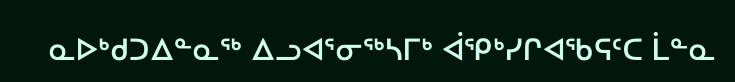ᓇᐅᒃᑯᑐᐃᓐᓇᖅ ᐃᓗᐊᕐᓂᖅᓴᒥᒃ ᐋᕿᒃᓯᒋᐊᖃᕋᑦᑕ ᒫᓐᓇ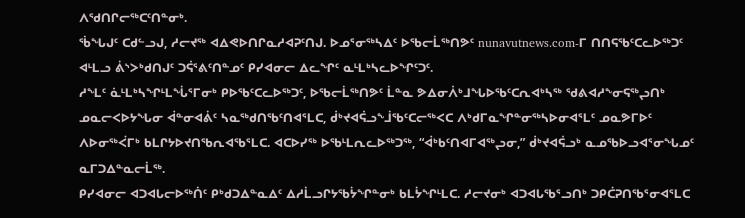ᐱᖁᑎᒋᓕᖅᑕᑦᑎᓐᓂᒃ.
ᖄᖓᒍᑦ ᑕᑯᓪᓗᒍ, ᓱᓕᔪᖅ ᐊᐃᕙᐅᑎᒋᓇᓱᐊᕈᑦᑎᒍ. ᐅᓄᕐᓂᖅᓴᐃᑦ ᐅᖃᓕᒫᖅᑎᕗᑦ nunavutnews.com-ᒥ ᑎᑎᕋᖃᑦᑕᓚᐅᖅᑐᑦ ᐊᒻᒪᓗ ᕖᔅᐳᒃᑯᑎᒍᑦ ᑐᕌᕐᕕᑦᑎᓐᓄᑦ ᑭᓯᐊᓂᓕ ᐃᓚᖏᑦ ᓇᒻᒪᒃᓴᓚᐅᖏᑦᑐᑦ.
ᓱᖕᒪᑦ ᓈᒻᒪᒃᓴᖏᒻᒪᖔᕐᒥᓂᒃ ᑭᐅᖃᑦᑕᓚᐅᖅᑐᑦ, ᐅᖃᓕᒫᖅᑎᕗᑦ ᒫᓐᓇ ᕗᐃᓂᐲᒃᒧᖓᐅᖃᑦᑕᕆᐊᒃᓴᖅ ᖁᕕᐊᓱᖕᓂᕋᖅᖢᑎᒃ ᓄᓇᓕᐸᐅᔭᖓᓂ ᐋᓐᓂᐊᕖᑦ ᓴᓇᖅᑯᑎᖃᑦᑎᐊᕐᒪᑕ, ᑰᒃᔪᐊᕌᓗᖕᒨᖃᑦᑕᓕᖅᐸᑕ ᐱᒃᑯᒥᓇᖏᓐᓂᖅᓴᐅᓂᐊᕐᒪᑦ ᓄᓇᕗᒥᐅᑦ ᐱᐅᓂᖅᐹᒥᒃ ᑲᒪᒋᔭᐅᔪᑎᖃᕆᐊᖃᕐᒪᑕ. ᐊᑕᐅᓯᖅ ᐅᖃᒻᒪᕆᓚᐅᖅᑐᖅ, “ᐋᒃᑲᑦᑎᐊᒥᐊᖅᖢᓂ,” ᑰᒃᔪᐊᕌᓗᒃ ᓇᓄᖃᐅᓗᐊᕐᓂᖓᓄᑦ ᓇᒥᑐᐃᓐᓇᓕᒫᖅ.
ᑭᓯᐊᓂᓕ ᐊᑐᐊᒐᓕᐅᖅᑏᑦ ᑭᒃᑯᑐᐃᓐᓇᐃᑦ ᐃᓱᒫᓗᒋᔭᖃᔮᖏᓐᓂᒃ ᑲᒪᔮᖏᒻᒪᑕ. ᓱᓕᔪᓂᒃ ᐊᑐᐊᒐᖃᕐᓗᑎᒃ ᑐᑭᑖᕈᑎᖃᕐᓂᐊᕐᒪᑕ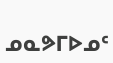ᓄᓇᕗᒥᐅᓄᑦ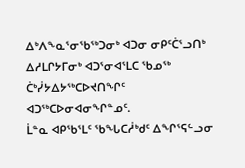ᐃᒃᐱᖕᓇᕐᓂᖃᖅᑐᓂᒃ ᐊᑐᓂ ᓂᑭᑦᑖᕐᓗᑎᒃ ᐃᓱᒪᒋᔭᒥᓂᒃ ᐊᑐᕐᓂᐊᕐᒪᑕ ᖃᓄᖅ ᑖᒃᓰᔭᐃᔭᖅᑕᐅᔪᑎᖏᑦ ᐊᑐᖅᑕᐅᓂᐊᓂᖏᓐᓄᑦ.
ᒫᓐᓇ ᐊᑭᖃᕐᒪᑦ ᖃᖓᑕᓲᒃᑯᑦ ᐃᖏᕐᕋᓪᓗᓂ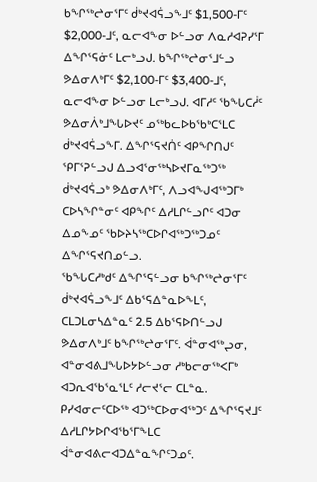ᑲᖏᖅᖠᓂᕐᒥᑦ ᑰᒃᔪᐊᕌᓗᖕᒧᑦ $1,500-ᒥᑦ $2,000-ᒧᑦ, ᓇᓕᐊᖕᓂ ᐅᓪᓗᓂ ᐱᓇᓱᐊᕈᓯᕐᒥ ᐃᖏᕐᕋᓃᑦ ᒪᓕᒃᓗᒍ. ᑲᖏᖅᖠᓂᕐᒧᓪᓗ ᕗᐃᓂᐱᒃᒥᑦ $2,100-ᒥᑦ $3,400-ᒧᑦ, ᓇᓕᐊᖕᓂ ᐅᓪᓗᓂ ᒪᓕᒃᓗᒍ. ᐊᒥᓱᑦ ᖃᖓᑕᓲᑦ ᕗᐃᓂᐲᒃᒧᖓᐅᔪᑦ ᓄᖅᑲᓚᐅᑲᖃᒃᑕᕐᒪᑕ ᑰᒃᔪᐊᕌᓗᖕᒥ. ᐃᖏᕐᕋᔪᑏᑦ ᐊᑭᖏᑎᒍᑦ ᕿᒥᕐᕈᓪᓗᒍ ᐃᓗᐊᕐᓂᖅᓴᐅᔪᒥᓇᖅᑐᖅ ᑰᒃᔪᐊᕌᓗᒃ ᕗᐃᓂᐱᒃᒥᑦ, ᐱᓗᐊᖑᐊᖅᑐᒥᒃ ᑕᐅᓴᖏᓐᓂᑦ ᐊᑭᖏᑦ ᐃᓱᒪᒋᓪᓗᒋᑦ ᐊᑐᓂ ᐃᓄᖕᓄᑦ ᖃᐅᔨᓴᖅᑕᐅᒋᐊᖅᑐᖅᑐᓄᑦ ᐃᖏᕐᕋᔪᑎᓄᓪᓗ.
ᖃᖓᑕᓱᒃᑯᑦ ᐃᖏᕐᕋᓪᓗᓂ ᑲᖏᖅᖠᓂᕐᒥᑦ ᑰᒃᔪᐊᕌᓗᖕᒧᑦ ᐃᑲᕐᕋᐃᓐᓇᐅᖕᒪᑦ, ᑕᒪᑐᒪᓂᓴᐃᓐᓇᑦ 2.5 ᐃᑲᕐᕋᐅᑎᓪᓗᒍ ᕗᐃᓂᐱᒃᒧᑦ ᑲᖏᖅᖠᓂᕐᒥᑦ. ᐋᓐᓂᐊᖅᖢᓂ, ᐊᓐᓂᐊᕕᒧᖓᐅᔭᐅᓪᓗᓂ ᓱᒃᑲᓕᓂᖅᐸᒥᒃ ᐊᑐᕆᐊᖃᕐᓇᕐᒪᑦ ᓱᓕᔪᕐᓕ ᑕᒪᓐᓇ.
ᑭᓯᐊᓂᓕᑦᑕᐅᖅ ᐊᑐᖅᑕᐅᓂᐊᖅᑐᑦ ᐃᖏᕐᕋᔪᒧᑦ ᐃᓱᒪᒋᔭᐅᒋᐊᖃᕐᒥᖕᒪᑕ ᐋᓐᓂᐊᕕᓕᐊᑐᐃᓐᓇᖏᑦᑐᓄᑦ.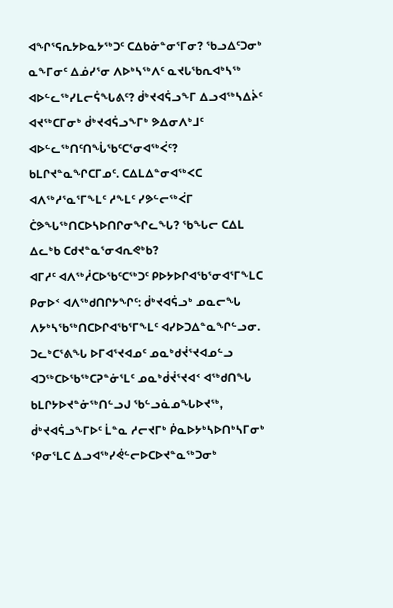ᐊᖏᕐᕋᕆᔭᐅᓇᔭᖅᑐᑦ ᑕᐃᑲᓃᓐᓂᕐᒥᓂ? ᖃᓗᐃᑦᑐᓂᒃ ᓇᖕᒥᓂᑦ ᐃᓅᓯᕐᓂ ᐱᐅᒃᓴᖅᐱᑦ ᓇᔪᒐᖃᕆᐊᒃᓴᖅ ᐊᐅᓪᓚᖅᓯᒪᓕᕌᖓᕕᑦ? ᑰᒃᔪᐊᕌᓗᖕᒥ ᐃᓗᐊᖅᓴᐃᔩᑦ ᐊᔪᖅᑕᒥᓂᒃ ᑰᒃᔪᐊᕌᓗᖕᒥᒃ ᕗᐃᓂᐱᒃᒧᑦ ᐊᐅᓪᓚᖅᑎᑦᑎᖔᖃᑦᑕᕐᓂᐊᖅᐹᑦ? ᑲᒪᒋᔪᓐᓇᖏᑕᒥᓄᑦ. ᑕᐃᒪᐃᓐᓂᐊᖅᐸᑕ ᐊᐱᖅᓱᕐᓇᕐᒥᖕᒪᑦ ᓱᖕᒪᑦ ᓯᕗᓪᓕᖅᐹᒥ ᑖᕗᖓᖅᑎᑕᐅᓴᐅᑎᒋᓂᖏᓚᖓ? ᖃᖓᓕ ᑕᐃᒪ ᐃᓚᒃᑲ ᑕᑯᔪᓐᓇᕐᓂᐊᕆᕙᒃᑲ?
ᐊᒥᓱᑦ ᐊᐱᖅᓲᑕᐅᖃᑦᑕᖅᑐᑦ ᑭᐅᔭᐅᒋᐊᖃᕐᓂᐊᕐᒥᖕᒪᑕ ᑭᓂᐅᑉ ᐊᐱᖅᑯᑎᒋᔭᖏᑦ: ᑰᒃᔪᐊᕌᓗᒃ ᓄᓇᓕᖓ ᐱᔭᒃᓴᖃᖅᑎᑕᐅᒋᐊᖃᕐᒥᖕᒪᑦ ᐊᓯᐅᑐᐃᓐᓇᖏᓪᓗᓂ. ᑐᓚᒃᑕᕐᕕᖓ ᐅᒥᐊᕐᔪᐊᓄᑦ ᓄᓇᒃᑯᔫᕐᔪᐊᓄᓪᓗ ᐊᑐᖅᑕᐅᖃᖅᑕᕈᓐᓃᕐᒪᑦ ᓄᓇᒃᑰᔫᕐᔪᐊᑉ ᐊᖅᑯᑎᖓ ᑲᒪᒋᔭᐅᔪᓐᓃᖅᑎᓪᓗᒍ ᖃᓪᓗᓈᓄᖓᐅᔪᖅ, ᑰᒃᔪᐊᕌᓗᖕᒥᐅᑦ ᒫᓐᓇ ᓱᓕᔪᒥᒃ ᑮᓇᐅᔭᒃᓴᐅᑎᒃᓴᒥᓂᒃ ᕿᓂᕐᒪᑕ ᐃᓗᐊᖅᓯᕚᓪᓕᐅᑕᐅᔪᓐᓇᖅᑐᓂᒃ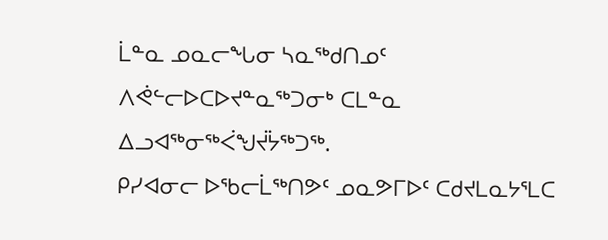ᒫᓐᓇ ᓄᓇᓕᖓᓂ ᓴᓇᖅᑯᑎᓄᑦ ᐱᕚᓪᓕᐅᑕᐅᔪᓐᓇᖅᑐᓂᒃ ᑕᒪᓐᓇ ᐃᓗᐊᖅᓂᖅᐹᖑᔫᔮᖅᑐᖅ.
ᑭᓯᐊᓂᓕ ᐅᖃᓕᒫᖅᑎᕗᑦ ᓄᓇᕗᒥᐅᑦ ᑕᑯᔪᒪᓇᔭᕐᒪᑕ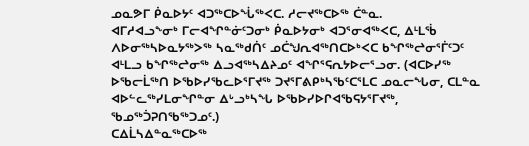ᓄᓇᕗᒥ ᑮᓇᐅᔭᑦ ᐊᑐᖅᑕᐅᖔᖅᐸᑕ. ᓱᓕᔪᖅᑕᐅᖅ ᑖᓐᓇ.
ᐊᒥᓱᐊᓗᖕᓂᒃ ᒥᓕᐊᖏᓐᓃᑦᑐᓂᒃ ᑮᓇᐅᔭᓂᒃ ᐊᑐᕐᓂᐊᖅᐸᑕ, ᐃᒻᒪᖄ ᐱᐅᓂᖅᓴᐅᓇᔭᖅᐳᖅ ᓴᓇᖅᑯᑏᑦ ᓄᑖᖑᕆᐊᖅᑎᑕᐅᒃᐸᑕ ᑲᖏᖅᖠᓂᕐᒦᑦᑐᑦ ᐊᒻᒪᓗ ᑲᖏᖅᖠᓂᖅ ᐃᓗᐊᖅᓴᐃᔨᓄᑦ ᐊᖏᕐᕋᕆᔭᐅᓕᕐᓗᓂ. (ᐊᑕᐅᓯᖅ ᐅᖃᓕᒫᖅᑎ ᐅᖃᐅᓯᖃᓚᐅᕐᒥᔪᖅ ᑐᔪᕐᒥᕕᑭᒃᓴᖃᑦᑕᕐᒪᑕ ᓄᓇᓕᖓᓂ, ᑕᒪᓐᓇ ᐊᐅᓪᓚᖅᓯᒪᓂᖏᓐᓂ ᐃᒡᓗᒃᓴᖓ ᐅᖃᐅᓯᐅᒋᐊᖃᕋᔭᕐᒥᔪᖅ, ᖃᓄᖅᑑᕈᑎᖃᖅᑐᓄᑦ.)
ᑕᐃᒫᓴᐃᓐᓇᖅᑕᐅᖅ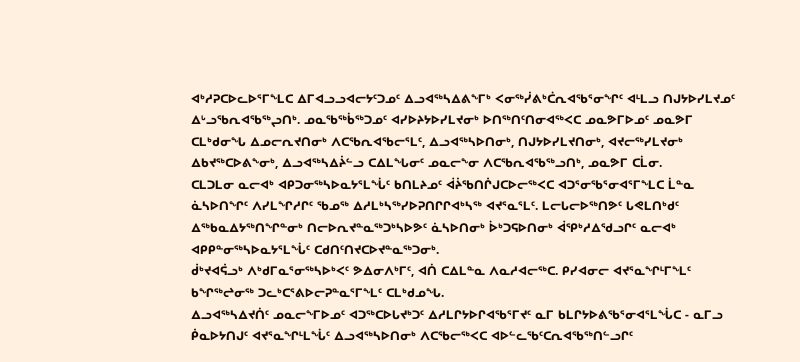ᐊᒃᓱᕈᑕᐅᓚᐅᕐᒥᖕᒪᑕ ᐃᒥᐊᓗᓗᐊᓕᔭᑦᑐᓄᑦ ᐃᓗᐊᖅᓴᐃᕕᖕᒥᒃ ᐸᓂᖅᓰᕕᒃᑖᕆᐊᖃᕐᓂᖏᑦ ᐊᒻᒪᓗ ᑎᒍᔭᐅᓯᒪᔪᓄᑦ ᐃᒡᓗᖃᕆᐊᖃᖅᖢᑎᒃ. ᓄᓇᖃᖅᑳᖅᑐᓄᑦ ᐊᓯᐅᔨᔭᐅᓯᒪᔪᓂᒃ ᐅᑎᖅᑎᑦᑎᓂᐊᖅᐸᑕ ᓄᓇᕗᒥᐅᓄᑦ ᓄᓇᕗᒥ ᑕᒪᒃᑯᓂᖓ ᐃᓄᓕᕆᔪᑎᓂᒃ ᐱᑕᖃᕆᐊᖃᓕᕐᒪᑦ, ᐃᓗᐊᖅᓴᐅᑎᓂᒃ, ᑎᒍᔭᐅᓯᒪᔪᑎᓂᒃ, ᐊᔪᓕᖅᓯᒪᔪᓂᒃ ᐃᑲᔪᖅᑕᐅᕕᖕᓂᒃ, ᐃᓗᐊᖅᓴᐃᔩᓪᓗ ᑕᐃᒪᖓᓂᑦ ᓄᓇᓕᖕᓂ ᐱᑕᖃᕆᐊᖃᖅᓗᑎᒃ, ᓄᓇᕗᒥ ᑕᒫᓂ.
ᑕᒪᑐᒪᓂ ᓇᓕᐊᒃ ᐊᑭᑐᓂᖅᓴᐅᓇᔭᕐᒪᖔᑦ ᑲᑎᒪᔨᓄᑦ ᐋᔩᖃᑎᒌᒍᑕᐅᓕᖅᐸᑕ ᐊᑐᕐᓂᖃᕐᓂᐊᕐᒥᖕᒪᑕ ᒫᓐᓇ ᓈᓴᐅᑎᖏᑦ ᐱᓯᒪᖏᓱᒋᑦ ᖃᓄᖅ ᐃᓱᒪᒃᓴᖅᓯᐅᕈᑎᒋᒋᐊᒃᓴᖅ ᐊᔪᕐᓇᕐᒪᑦ. ᒪᓕᒐᓕᐅᖅᑎᕗᑦ ᒐᕙᒪᑎᒃᑯᑦ ᐃᖅᑲᓇᐃᔭᖅᑎᖏᓐᓂᒃ ᑎᓕᐅᕆᔪᓐᓇᖅᑐᒃᓴᐅᕗᑦ ᓈᓴᐅᑎᓂᒃ ᐆᒃᑐᕋᐅᑎᓂᒃ ᐋᕿᒃᓱᐃᖁᓗᒋᑦ ᓇᓕᐊᒃ ᐊᑭᑭᓐᓂᖅᓴᐅᓇᔭᕐᒪᖔᑦ ᑕᑯᑎᑦᑎᔪᑕᐅᔪᓐᓇᖅᑐᓂᒃ.
ᑰᒃᔪᐊᕌᓗᒃ ᐱᒃᑯᒥᓇᕐᓂᖅᓴᐅᒃᐸᑦ ᕗᐃᓂᐱᒃᒥᑦ, ᐊᑏ ᑕᐃᒪᓐᓇ ᐱᓇᓱᐊᓕᖅᑕ. ᑭᓯᐊᓂᓕ ᐊᔪᕐᓇᖏᒻᒥᖕᒪᑦ ᑲᖏᖅᖠᓂᖅ ᑐᓚᒃᑕᕐᕕᐅᓕᕈᓐᓇᕐᒥᖕᒪᑦ ᑕᒪᒃᑯᓄᖓ.
ᐃᓗᐊᖅᓴᐃᔪᑏᑦ ᓄᓇᓕᖕᒥᐅᓄᑦ ᐊᑐᖅᑕᐅᒐᔪᒃᑐᑦ ᐃᓱᒪᒋᔭᐅᒋᐊᖃᕐᒥᔪᑦ ᓇᒥ ᑲᒪᒋᔭᐅᕕᖃᕐᓂᐊᕐᒪᖔᑕ - ᓇᒥᓗ ᑮᓇᐅᔭᑎᒍᑦ ᐊᔪᕐᓇᖏᒻᒪᖔᑦ ᐃᓗᐊᖅᓴᐅᑎᓂᒃ ᐱᑕᖃᓕᖅᐸᑕ ᐊᐅᓪᓚᖃᑦᑕᕆᐊᖃᖅᑎᓪᓗᒋᑦ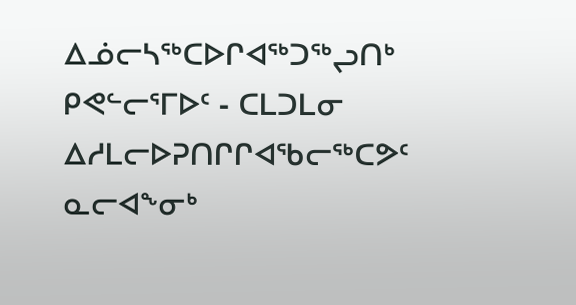ᐃᓅᓕᓴᖅᑕᐅᒋᐊᖅᑐᖅᖢᑎᒃ ᑭᕙᓪᓕᕐᒥᐅᑦ - ᑕᒪᑐᒪᓂ ᐃᓱᒪᓕᐅᕈᑎᒋᒋᐊᖃᓕᖅᑕᕗᑦ ᓇᓕᐊᖕᓂᒃ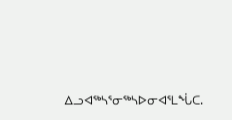ᐃᓗᐊᖅᓴᕐᓂᖅᓴᐅᓂᐊᕐᒪᖔᑕ.